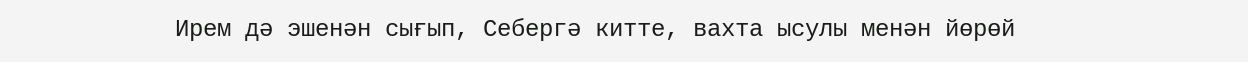Ирем дә эшенән сығып, Себергә китте, вахта ысулы менән йөрөй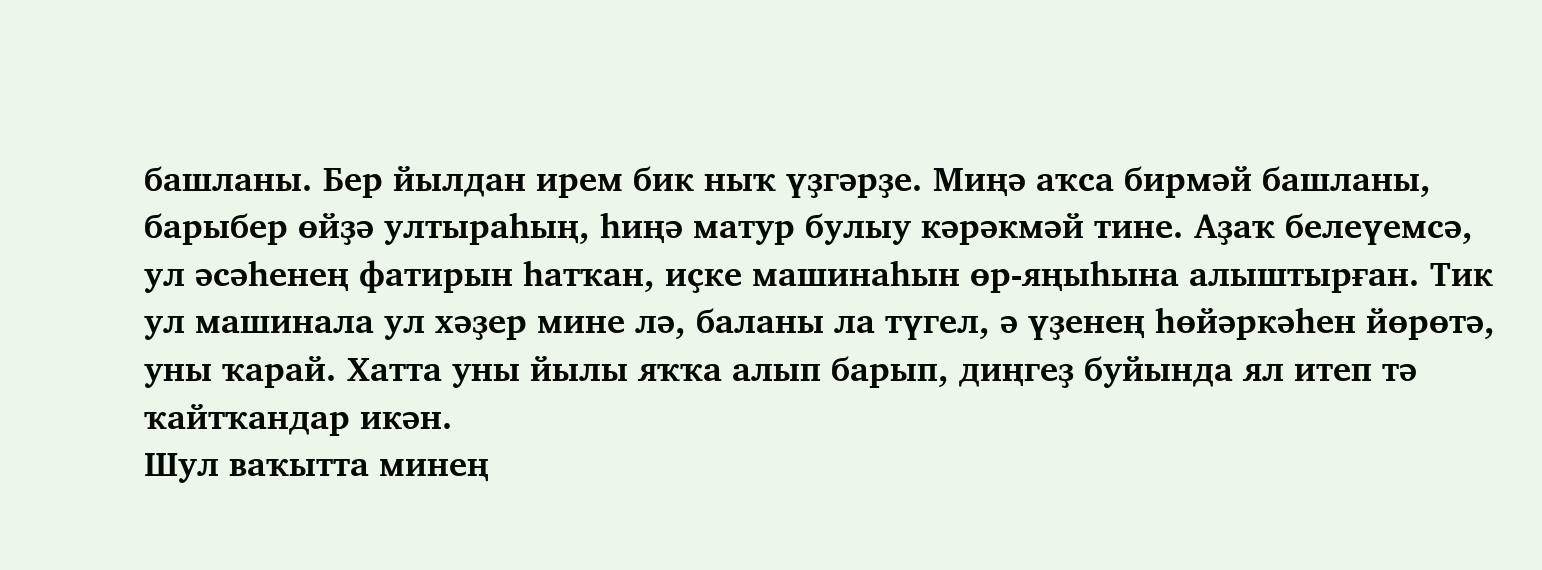башланы. Бер йылдан ирем бик ныҡ үҙгәрҙе. Миңә аҡса бирмәй башланы, барыбер өйҙә ултыраһың, һиңә матур булыу кәрәкмәй тине. Аҙаҡ белеүемсә, ул әсәһенең фатирын һатҡан, иҫке машинаһын өр-яңыһына алыштырған. Тик ул машинала ул хәҙер мине лә, баланы ла түгел, ә үҙенең һөйәркәһен йөрөтә, уны ҡарай. Хатта уны йылы яҡҡа алып барып, диңгеҙ буйында ял итеп тә ҡайтҡандар икән.
Шул ваҡытта минең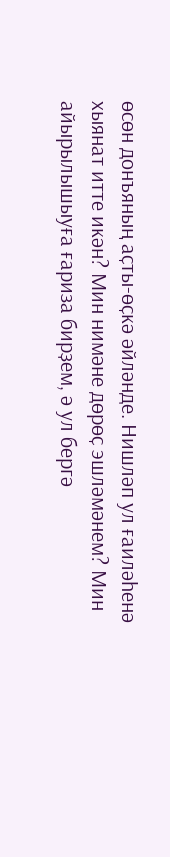өсөн донъяның аҫты-өҫкә әйләнде. Нишләп ул ғаиләһенә хыянат итте икән? Мин нимәне дөрөҫ эшләмәнем? Мин айырылышыуға ғариза бирҙем, ә ул бергә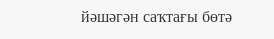йәшәгән саҡтағы бөтә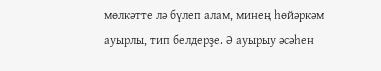мөлкәтте лә бүлеп алам, минең һөйәркәм ауырлы, тип белдерҙе. Ә ауырыу әсәһен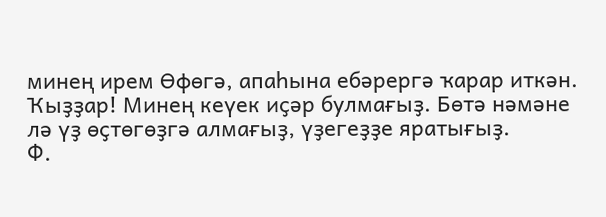минең ирем Өфөгә, апаһына ебәрергә ҡарар иткән. Ҡыҙҙар! Минең кеүек иҫәр булмағыҙ. Бөтә нәмәне лә үҙ өҫтөгөҙгә алмағыҙ, үҙегеҙҙе яратығыҙ.
Ф.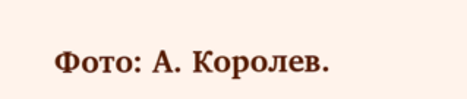Фото: А. Королев.